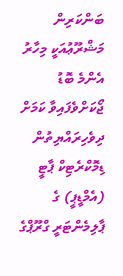ބަންކަރިން މަޝްރޫޢުއަކީ މިހާރު އެންމެ ބޮޑު ޖޯކަށްވެފައިވާ ކަމަށް ދިވެހިރައްޔިތުން ޑިމޮކްރެޓިކް ޕާޓީ (އެމްޑީޕީ) ގެ ޕާލިމެންޓަރީ ގްރޫޕްގެ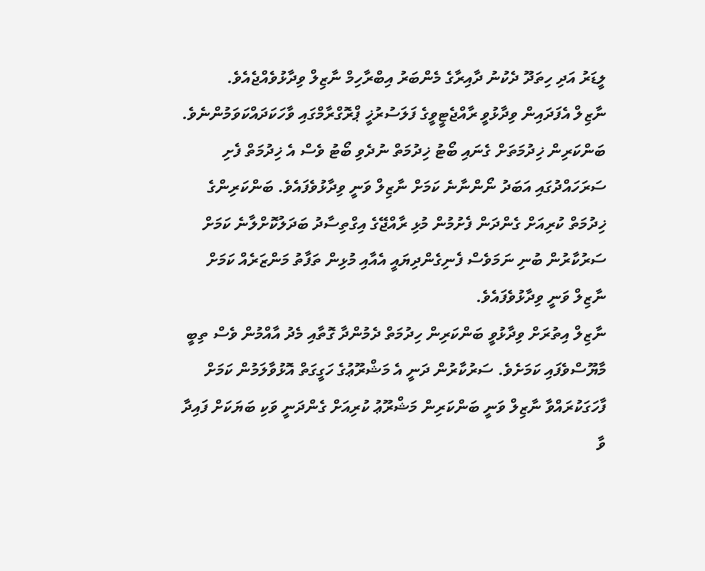ލީޑަރު އަދި ހިތަދޫ ދެކުނު ދާއިރާގެ މެންބަރު އިބްރާހިމް ނާޒިލް ވިދާޅުވެއްޖެއެވެ.
ނާޒިލް އެފަދައިން ވިދާޅުވީ ރާއްޖެޓީވީގެ ފަލަސުރުޚީ ޕްރޮގްރާމްގައި ވާހަކަދައްކަވަމުންނެވެ.
ބަންކަރިން ޚިދުމަތަށް ގެނައި ބޯޓު ޚިދުމަތް ނުދެވި ބޯޓު ވެސް އެ ޚިދުމަތް ފެށި ސަރަހައްދުގައި އަބަދު ނޯންނާނެ ކަމަށް ނާޒިލް ވަނީ ވިދާޅުވެފައެވެ. ބަންކަރިންގެ ޚިދުމަތް ކުރިއަށް ގެންދަން ފެށުމުން މުޅި ރާއްޖޭގެ އިގްތިސާދު ބަދަލުކޮށްލާނެ ކަމަށް ސަރުކާރުން ބުނި ނަމަވެސް ފެނިގެންދިޔައީ އެއާއި މުޅިން ތަފާތު މަންޒަރެއް ކަމަށް ނާޒިލް ވަނީ ވިދާޅުވެފައެވެ.
ނާޒިލް އިތުރަށް ވިދާޅުވީ ބަންކަރިން ހިދުމަތް ދެމުންދާ ގޮތާއި މެދު އާއްމުން ވެސް ތިބީ މާޔޫސްވެފައި ކަމަށެވެ. ސަރުކާރުން ދަނީ އެ މަޝްރޫޢުގެ ހަގީގަތް އޮޅުވާލަމުން ކަމަށް ފާހަގަކުރައްވާ ނާޒިލް ވަނީ ބަންކަރިން މަޝްރޫޢު ކުރިއަށް ގެންދަނީ ވަކި ބަޔަކަށް ފައިދާ ވާ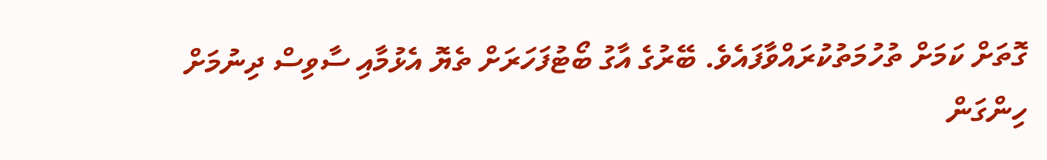ގޮތަށް ކަމަށް ތުހުމަތުކުރައްވާފައެވެ. ބޭރުގެ އާގު ބޯޓުފަހަރަށް ތެޔޮ އެޅުމާއި ސާވިސް ދިނުމަށް ހިންގަން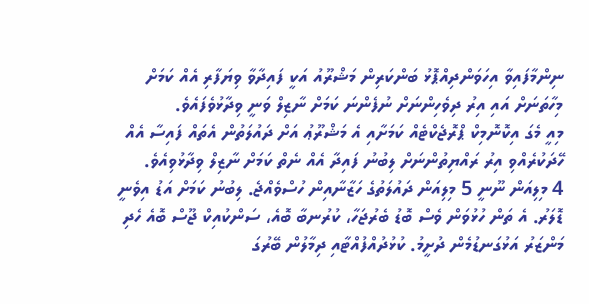ނިންމާފައިވާ އިހަވަންދިއްޕޮޅު ބަންކަރިން މަޝްރޫއު އަކީ ފައިދާވާ ވިޔަފާރި އެއް ކަމަށް މިހާތަނަށް އައި އިރު ދިވެހިންނަށް ނުފެންނަ ކަމަށް ނާޒިލް ވަނީ ވިދާޅުވެފައެވެ.
މިއީ މެގަ އިކޮނޮމިކް ޕްރޮޖެކްޓެއް ކަމަށާއި އެ މަޝްރޫޢު އަށް ދައުލަތުން އެތައް ފައިސާ އެއް ހޭދަކުރެއްވި އިރު ރައްޔިތުންނަށް ލިބުނު ފައިދާ އެއް ނެތް ކަމަށް ނާޒިލް ވިދާޅުވިއެވެ.
4 މިލިއަން ނޫނީ 5 މިލިއަން ދައުލަތުގެ ހަޒާނާއިން ހުސްވެއްޖެ. ލިބުނު ކަމަށް އަޑު އިވެނީ ޑޮލަރު. އެ ތަން ހުޅުވަން ވެސް ބޮޑު ބެރުޖަހާ، ކުރުނބާ ބޮއެ، ސަންކުއިކް ޖޫސް ބޮއެ ހެދި މަންޒަރު އަޅުގަނޑުމެން ދުށީމު. ކުޅުދުއްފުއްޓާއި ދިމާލުން ބޭރުގަ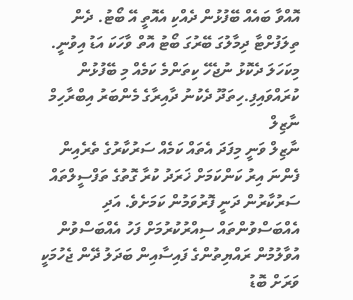އޮއްވާ ބައެއް ބޭފުޅުން ދެއްކި އެއޮތީ އޭ ބޯޓު. ދެން ތިލަފުށްޓާ ދިމާލުގަ ބޭރުގަ ބޯޓު އޮތް ވާހަކަ އަޑު އިވުނީ. މިކަހަލަ ދެކޮޅު ނުޖެހޭ ކިތަންމެ ކަމެއް މި ބޭފުޅުން ކުރައްވައިފި.ހިތަދޫ ދެކުނު ދާއިރާގެ މެންބަރު އިބްރާހިމް ނާޒިލް
ނާޒިލް ވަނީ މިފަދަ އެތައް ކަމެއް ސަރުކާރުގެ ތެރެއިން ފެންނަ އިރު ކަންކަމަށް ޚަރަދު ކުރާ ގޮތުގެ ތަފްސީލްތައް ސަރުކާރުން ދަނީ ފޮރުވަމުން ކަމަށެވެ. އަދި އެއްބަސްވުންތައް ސިއްރުކުރުމަށް ފަހު އެއްބަސްވުން އުވާލުމުން ރައްޔިތުންގެ ފައިސާއިން ބަދަލު ދޭން ޖެހުމަކީ ވަރަށް ބޮޑު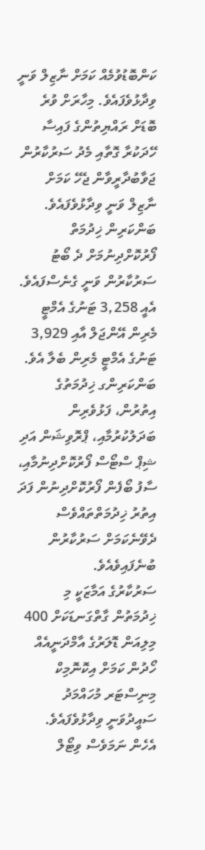ކަންބޮޑުވުމެއް ކަމަށް ނާޒިލް ވަނީ ވިދާޅުވެފައެވެ. މިހާރަށް ވުރެ ބޮޑަށް ރައްޔިތުންގެ ފައިސާ ހޭދަކުރާ ގޮތާއި މެދު ސަރުކާރުން ޖަވާބުދާރީވާން ޖެހޭ ކަމަށް ނާޒިލް ވަނީ ވިދާޅުވެފައެވެ.
ބަންކަރިން ޚިދުމަތް ފޯރުކޮށްދިނުމަށް ދެ ބޯޓު ސަރުކާރުން ވަނީ ގެނެސްފައެވެ. އެއީ 3,258 ޓަނުގެ އެމްޓީ މެރިން އޭންޖަލް އާއި 3,929 ޓަނުގެ އެމްޓީ މެރިން ބެލާ އެވެ.
ބަންކަރިންގ ޚިދުމަތުގެ އިތުރުން، ފަޅުވެރިން ބަދަލުކުރުމާއި، ޕްރޮވިޝަން އަދި ޝިޕް ސްޓޯސް ފޯރުކޮށްދިނުމާއި، ސާފު ބޯފެން ފޯރުކޮށްދިނުން ފަދަ އިތުރު ޚިދުމަތްތައްވެސް ދެވޭނެކަމަށް ސަރުކާރުން ބުނެފައިވެއެވެ.
ސަރުކާރުގެ އަމާޒަކީ މި ޚިދުމަތުން ގާތްގަނޑަކަށް 400 މިލިއަން ޑޮލަރުގެ އާމްދަނީއެއް ހޯދުން ކަމަށް އިކޮނޮމިކް މިނިސްޓަރ މުހައްމަދު ސައީދުވަނީ ވިދާޅުވެފައެވެ. އެހެން ނަމަވެސް ވިޓޯލް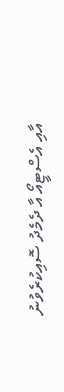އާއި އެސްޓީއޯ އާ ދެމެދު ސޮއިކުރެވުނު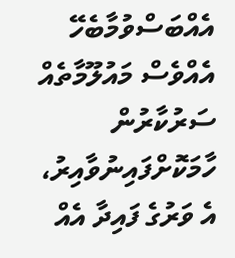އެއްބަސްވުމާބެހޭ އެއްވެސް މައުލޫމާތެއް ސަރުކާރުން ހާމަކޮށްފައިނުވާއިރު، އެ ވަރުގެ ފައިދާ އެއް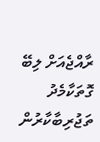ރާއްޖެއަށް ލިބޭ ގޮތަކާމެދު ތަޖުރިބާކާރުން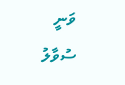ވަނީ ސުވާލު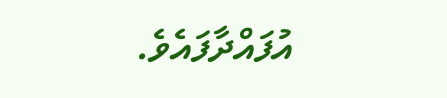އުފައްދާފައެވެ.